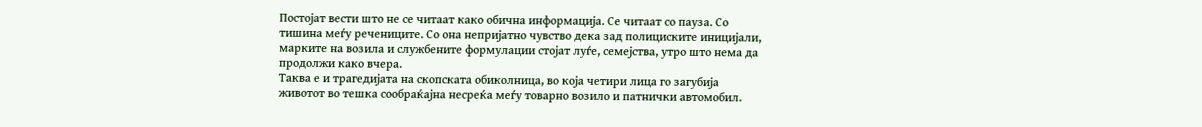Постојат вести што не се читаат како обична информација. Се читаат со пауза. Со тишина меѓу речениците. Со она непријатно чувство дека зад полициските иницијали, марките на возила и службените формулации стојат луѓе, семејства, утро што нема да продолжи како вчера.
Таква е и трагедијата на скопската обиколница, во која четири лица го загубија животот во тешка сообраќајна несреќа меѓу товарно возило и патнички автомобил.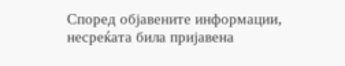Според објавените информации, несреќата била пријавена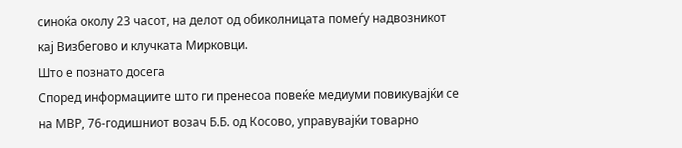синоќа околу 23 часот, на делот од обиколницата помеѓу надвозникот кај Визбегово и клучката Мирковци.
Што е познато досега
Според информациите што ги пренесоа повеќе медиуми повикувајќи се на МВР, 76-годишниот возач Б.Б. од Косово, управувајќи товарно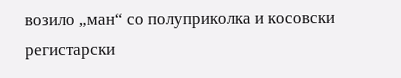возило „ман“ со полуприколка и косовски регистарски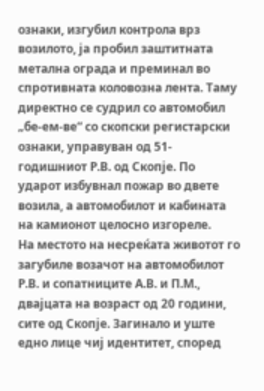ознаки, изгубил контрола врз возилото, ја пробил заштитната метална ограда и преминал во спротивната коловозна лента. Таму директно се судрил со автомобил „бе-ем-ве“ со скопски регистарски ознаки, управуван од 51-годишниот Р.В. од Скопје. По ударот избувнал пожар во двете возила, а автомобилот и кабината на камионот целосно изгореле.
На местото на несреќата животот го загубиле возачот на автомобилот Р.В. и сопатниците А.В. и П.М., двајцата на возраст од 20 години, сите од Скопје. Загинало и уште едно лице чиј идентитет, според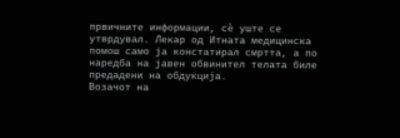првичните информации, сè уште се утврдувал. Лекар од Итната медицинска помош само ја констатирал смртта, а по наредба на јавен обвинител телата биле предадени на обдукција.
Возачот на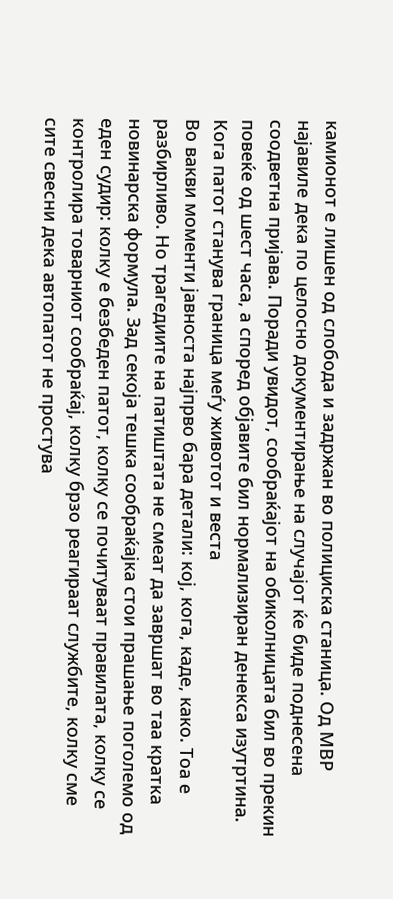камионот е лишен од слобода и задржан во полициска станица. Од МВР најавиле дека по целосно документирање на случајот ќе биде поднесена соодветна пријава. Поради увидот, сообраќајот на обиколницата бил во прекин повеќе од шест часа, а според објавите бил нормализиран денекса изутртина.
Кога патот станува граница меѓу животот и веста
Во вакви моменти јавноста најпрво бара детали: кој, кога, каде, како. Тоа е разбирливо. Но трагедиите на патиштата не смеат да завршат во таа кратка новинарска формула. Зад секоја тешка сообраќајка стои прашање поголемо од еден судир: колку е безбеден патот, колку се почитуваат правилата, колку се контролира товарниот сообраќај, колку брзо реагираат службите, колку сме сите свесни дека автопатот не простува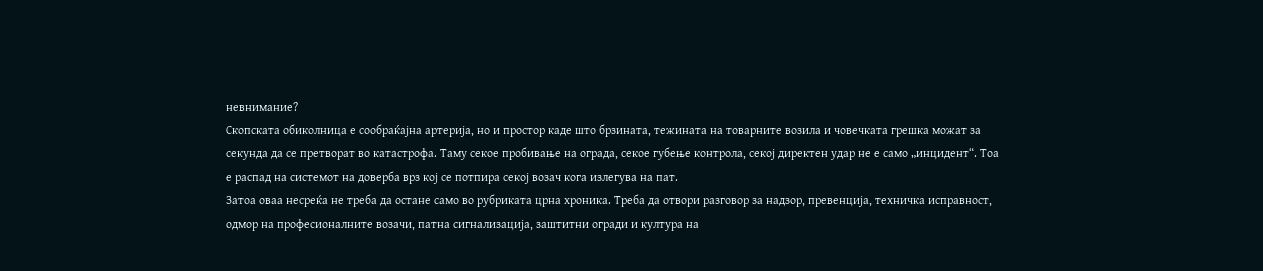невнимание?
Скопската обиколница е сообраќајна артерија, но и простор каде што брзината, тежината на товарните возила и човечката грешка можат за секунда да се претворат во катастрофа. Таму секое пробивање на ограда, секое губење контрола, секој директен удар не е само „инцидент“. Тоа е распад на системот на доверба врз кој се потпира секој возач кога излегува на пат.
Затоа оваа несреќа не треба да остане само во рубриката црна хроника. Треба да отвори разговор за надзор, превенција, техничка исправност, одмор на професионалните возачи, патна сигнализација, заштитни огради и култура на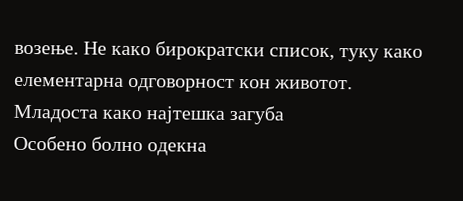возење. Не како бирократски список, туку како елементарна одговорност кон животот.
Младоста како најтешка загуба
Особено болно одекна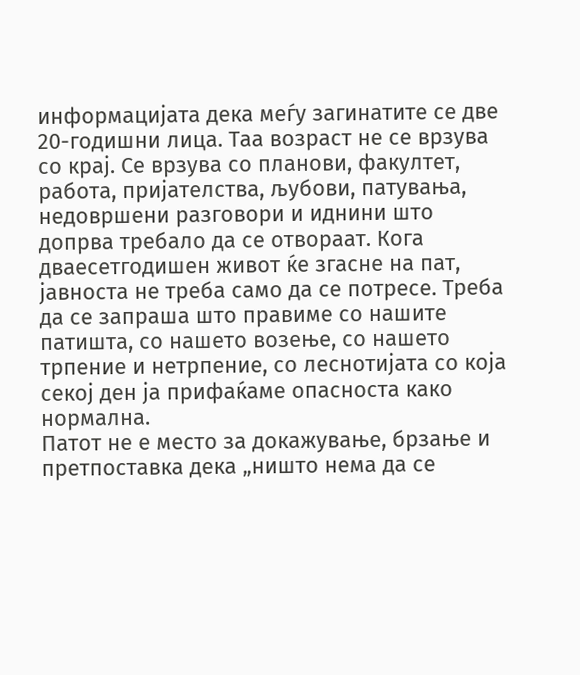информацијата дека меѓу загинатите се две 20-годишни лица. Таа возраст не се врзува со крај. Се врзува со планови, факултет, работа, пријателства, љубови, патувања, недовршени разговори и иднини што допрва требало да се отвораат. Кога дваесетгодишен живот ќе згасне на пат, јавноста не треба само да се потресе. Треба да се запраша што правиме со нашите патишта, со нашето возење, со нашето трпение и нетрпение, со леснотијата со која секој ден ја прифаќаме опасноста како нормална.
Патот не е место за докажување, брзање и претпоставка дека „ништо нема да се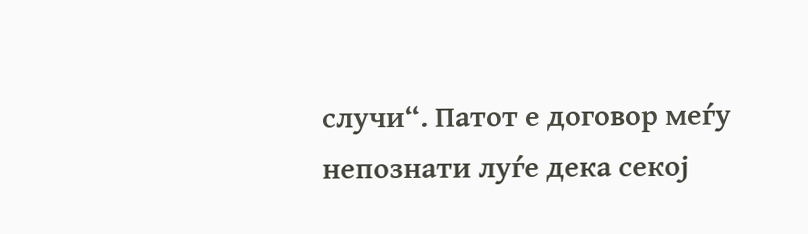случи“. Патот е договор меѓу непознати луѓе дека секој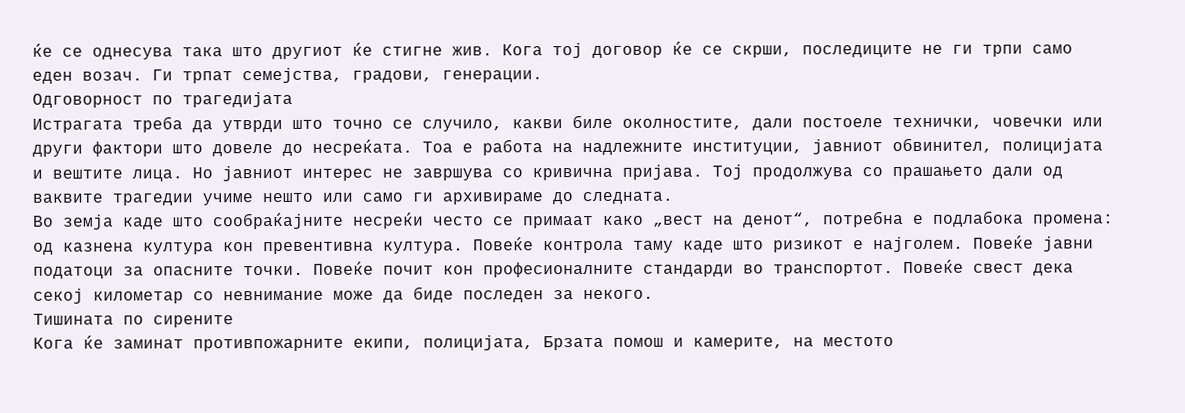ќе се однесува така што другиот ќе стигне жив. Кога тој договор ќе се скрши, последиците не ги трпи само еден возач. Ги трпат семејства, градови, генерации.
Одговорност по трагедијата
Истрагата треба да утврди што точно се случило, какви биле околностите, дали постоеле технички, човечки или други фактори што довеле до несреќата. Тоа е работа на надлежните институции, јавниот обвинител, полицијата и вештите лица. Но јавниот интерес не завршува со кривична пријава. Тој продолжува со прашањето дали од ваквите трагедии учиме нешто или само ги архивираме до следната.
Во земја каде што сообраќајните несреќи често се примаат како „вест на денот“, потребна е подлабока промена: од казнена култура кон превентивна култура. Повеќе контрола таму каде што ризикот е најголем. Повеќе јавни податоци за опасните точки. Повеќе почит кон професионалните стандарди во транспортот. Повеќе свест дека секој километар со невнимание може да биде последен за некого.
Тишината по сирените
Кога ќе заминат противпожарните екипи, полицијата, Брзата помош и камерите, на местото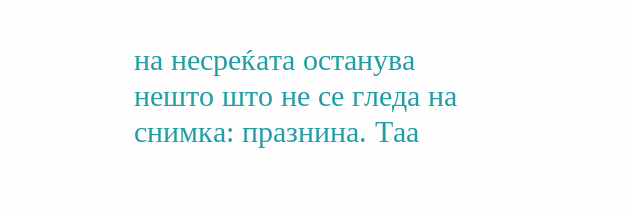на несреќата останува нешто што не се гледа на снимка: празнина. Таа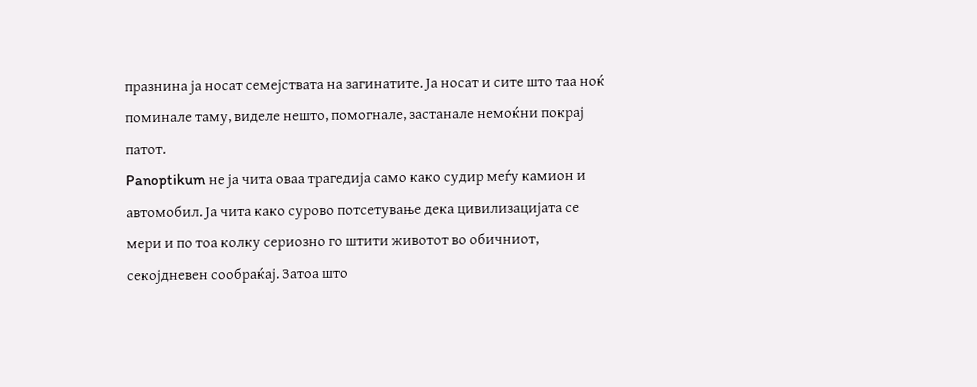празнина ја носат семејствата на загинатите. Ја носат и сите што таа ноќ поминале таму, виделе нешто, помогнале, застанале немоќни покрај патот.
Panoptikum не ја чита оваа трагедија само како судир меѓу камион и автомобил. Ја чита како сурово потсетување дека цивилизацијата се мери и по тоа колку сериозно го штити животот во обичниот, секојдневен сообраќај. Затоа што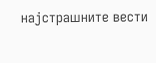најстрашните вести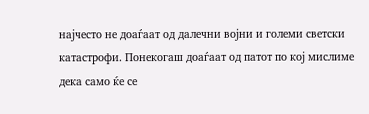најчесто не доаѓаат од далечни војни и големи светски катастрофи. Понекогаш доаѓаат од патот по кој мислиме дека само ќе се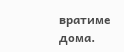вратиме дома.